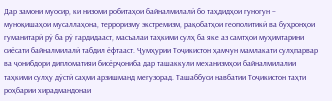Дар замони муосир, ки низоми робитаҳои байналмилалӣ бо таҳдидҳои гуногун – муноқишаҳои мусаллаҳона, терроризму экстремизм, рақобатҳои геополитикӣ ва буҳронҳои гуманитарӣ рӯ ба рӯ гардидааст, масъалаи таҳкими сулҳ ба яке аз самтҳои муҳимтарини сиёсати байналмилалӣ табдил ёфтааст. Ҷумҳурии Тоҷикистон ҳамчун мамлакати сулҳпарвар ва ҷонибдори дипломатияи бисёрҷониба дар ташаккули механизмҳои байналмилалии таҳкими сулҳу дӯстӣ саҳми арзишманд мегузорад. Ташаббуси навбатии Тоҷикистон таҳти роҳбарии хирадмандонаи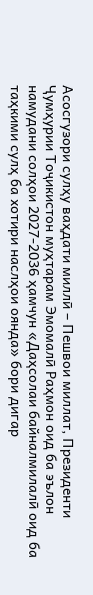Асосгузори сулҳу ваҳдати миллӣ – Пешвои миллат, Президенти Ҷумҳурии Тоҷикистон муҳтарам Эмомалӣ Раҳмон оид ба эълон намудани солҳои 2027-2036 ҳамчун «Даҳсолаи байналмилалӣ оид ба таҳкими сулҳ ба хотири наслҳои оянда» бори дигар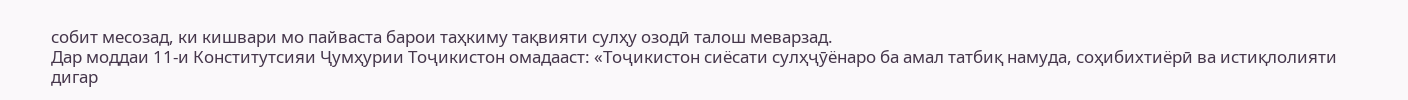собит месозад, ки кишвари мо пайваста барои таҳкиму тақвияти сулҳу озодӣ талош меварзад.
Дар моддаи 11-и Конститутсияи Ҷумҳурии Тоҷикистон омадааст: «Тоҷикистон сиёсати сулҳҷӯёнаро ба амал татбиқ намуда, соҳибихтиёрӣ ва истиқлолияти дигар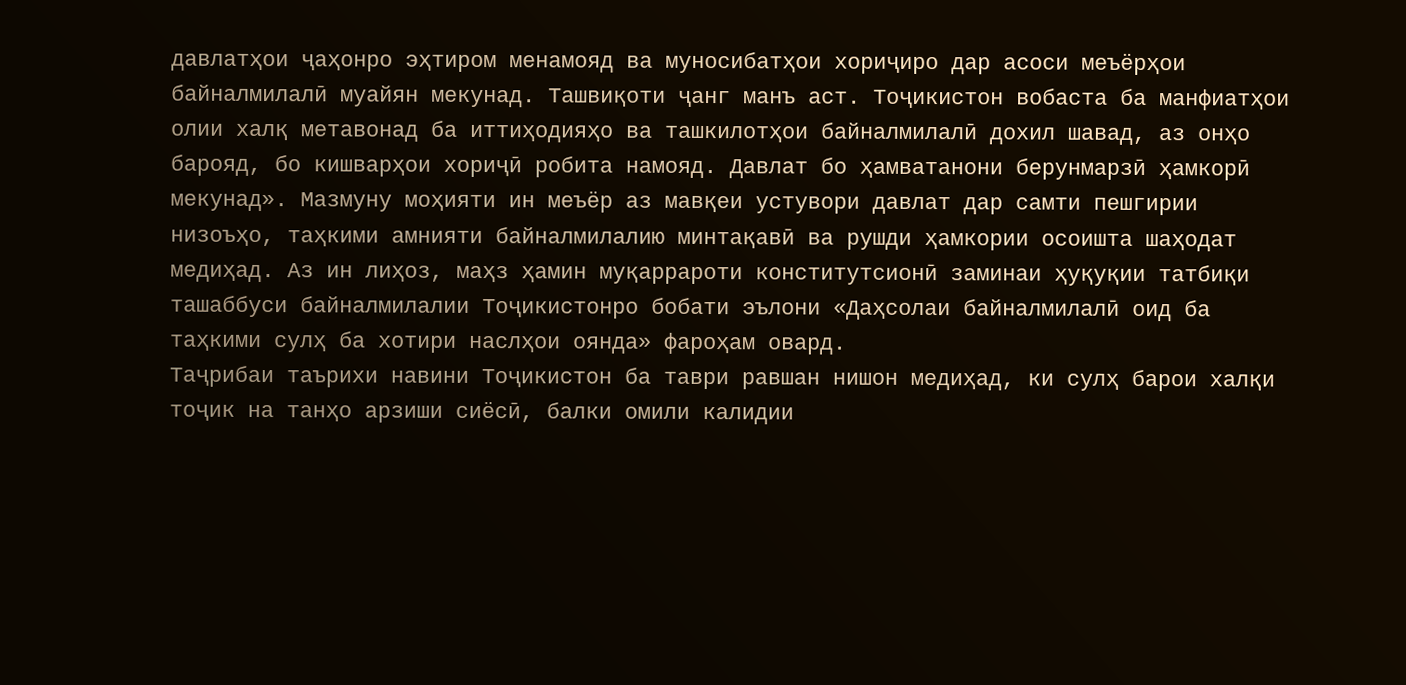давлатҳои ҷаҳонро эҳтиром менамояд ва муносибатҳои хориҷиро дар асоси меъёрҳои байналмилалӣ муайян мекунад. Ташвиқоти ҷанг манъ аст. Тоҷикистон вобаста ба манфиатҳои олии халқ метавонад ба иттиҳодияҳо ва ташкилотҳои байналмилалӣ дохил шавад, аз онҳо барояд, бо кишварҳои хориҷӣ робита намояд. Давлат бо ҳамватанони берунмарзӣ ҳамкорӣ мекунад». Мазмуну моҳияти ин меъёр аз мавқеи устувори давлат дар самти пешгирии низоъҳо, таҳкими амнияти байналмилалию минтақавӣ ва рушди ҳамкории осоишта шаҳодат медиҳад. Аз ин лиҳоз, маҳз ҳамин муқаррароти конститутсионӣ заминаи ҳуқуқии татбиқи ташаббуси байналмилалии Тоҷикистонро бобати эълони «Даҳсолаи байналмилалӣ оид ба таҳкими сулҳ ба хотири наслҳои оянда» фароҳам овард.
Таҷрибаи таърихи навини Тоҷикистон ба таври равшан нишон медиҳад, ки сулҳ барои халқи тоҷик на танҳо арзиши сиёсӣ, балки омили калидии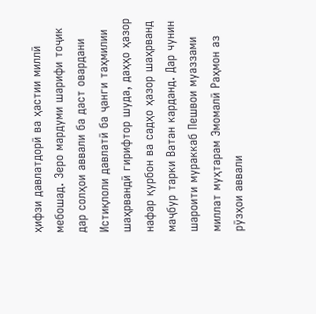ҳифзи давлатдорӣ ва ҳастии миллӣ мебошад. Зеро мардуми шарифи тоҷик дар солҳои аввали ба даст овардани Истиқлоли давлатӣ ба ҷанги таҳмилии шаҳрвандӣ гирифтор шуда, даҳҳо ҳазор нафар қурбон ва садҳо ҳазор шаҳрванд маҷбур тарки Ватан карданд. Дар чунин шароити мураккаб Пешвои муаззами миллат муҳтарам Эмомалӣ Раҳмон аз рӯзҳои аввали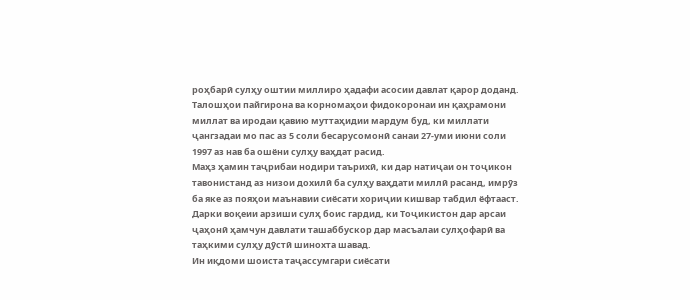роҳбарӣ сулҳу оштии миллиро ҳадафи асосии давлат қарор доданд. Талошҳои пайгирона ва корномаҳои фидокоронаи ин қаҳрамони миллат ва иродаи қавию муттаҳидии мардум буд, ки миллати ҷангзадаи мо пас аз 5 соли бесарусомонӣ санаи 27-уми июни соли 1997 аз нав ба ошёни сулҳу ваҳдат расид.
Маҳз ҳамин таҷрибаи нодири таърихӣ, ки дар натиҷаи он тоҷикон тавонистанд аз низои дохилӣ ба сулҳу ваҳдати миллӣ расанд, имрӯз ба яке аз пояҳои маънавии сиёсати хориҷии кишвар табдил ёфтааст.
Дарки воқеии арзиши сулҳ боис гардид, ки Тоҷикистон дар арсаи ҷаҳонӣ ҳамчун давлати ташаббускор дар масъалаи сулҳофарӣ ва таҳкими сулҳу дӯстӣ шинохта шавад.
Ин иқдоми шоиста таҷассумгари сиёсати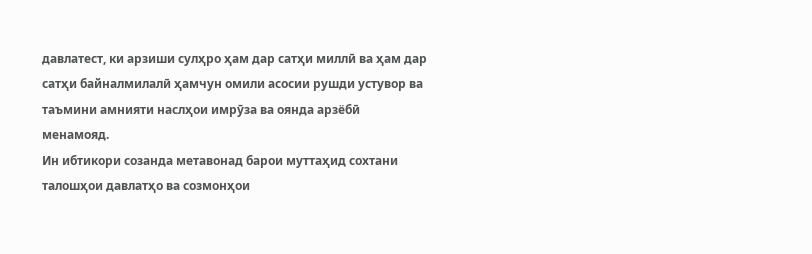давлатест, ки арзиши сулҳро ҳам дар сатҳи миллӣ ва ҳам дар сатҳи байналмилалӣ ҳамчун омили асосии рушди устувор ва таъмини амнияти наслҳои имрӯза ва оянда арзёбӣ менамояд.
Ин ибтикори созанда метавонад барои муттаҳид сохтани талошҳои давлатҳо ва созмонҳои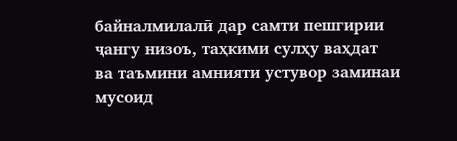байналмилалӣ дар самти пешгирии ҷангу низоъ, таҳкими сулҳу ваҳдат ва таъмини амнияти устувор заминаи мусоид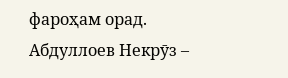фароҳам орад.
Абдуллоев Некрӯз –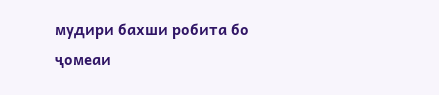мудири бахши робита бо ҷомеаи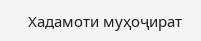Хадамоти муҳоҷират